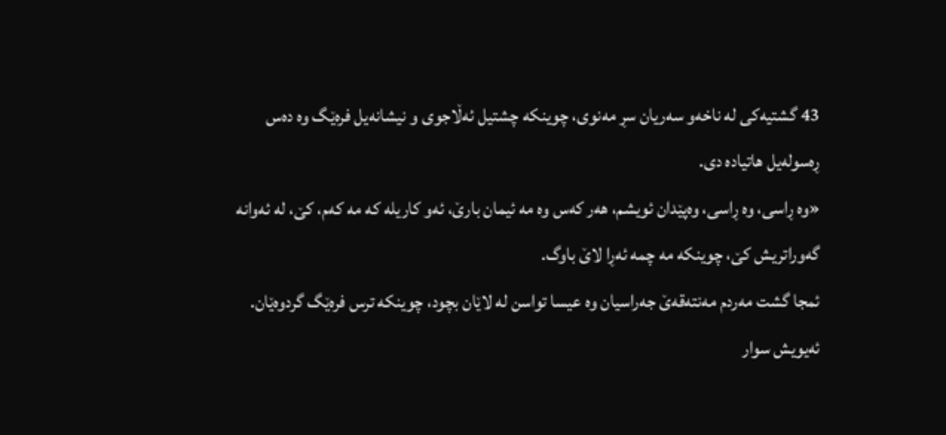43 گشتیەکی له ناخەو سەریان سڕ مەنوی، چوینکه چشتیل ئەڵاجوی و نیشانەیل فرەێگ وه دەس ڕەسولەیل هاتیاده دی.
«وه ڕاسی، وه ڕاسی، وەپێدان ئویشم، هەر کەس وه مه ئیمان بارێ، ئەو کاریله که مه کەم، کێ، له ئەوانه گەوراتریش کێ، چوینکه مه چمه ئەڕا لاێ باوگ.
ئمجا گشت مەردم مەنتەقەێ جەراسیان وه عیسا تواسن له لاێان بچود، چوینکه ترس فرەێگ گردوەێان. ئەیویش سوار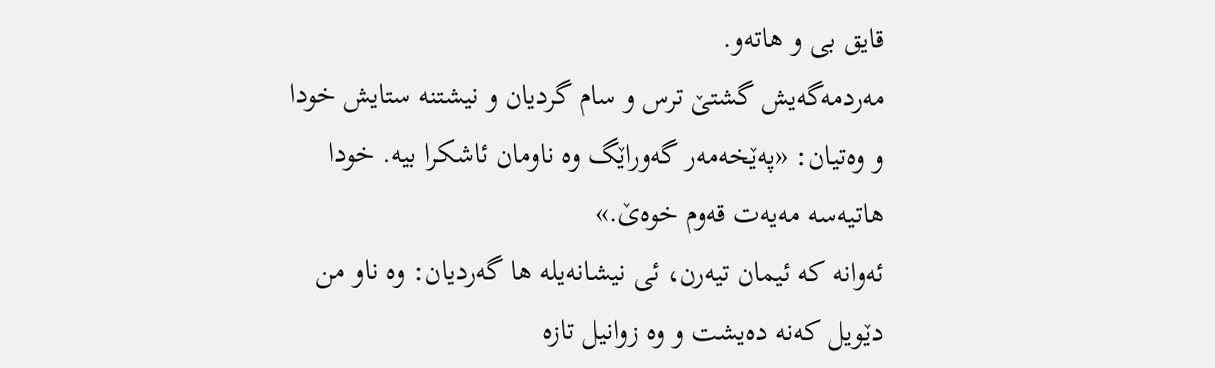قایق بی و هاتەو.
مەردمەگەیش گشتێ ترس و سام گردیان و نیشتنه ستایش خودا و وەتیان: «پەێخەمەر گەوراێگ وه ناومان ئاشکرا بیه. خودا هاتیەسه مەیەت قەوم خوەێ.»
ئەوانه که ئیمان تیەرن، ئی نیشانەیله ها گەردیان: وه ناو من دێویل کەنه دەیشت و وه زوانیل تازه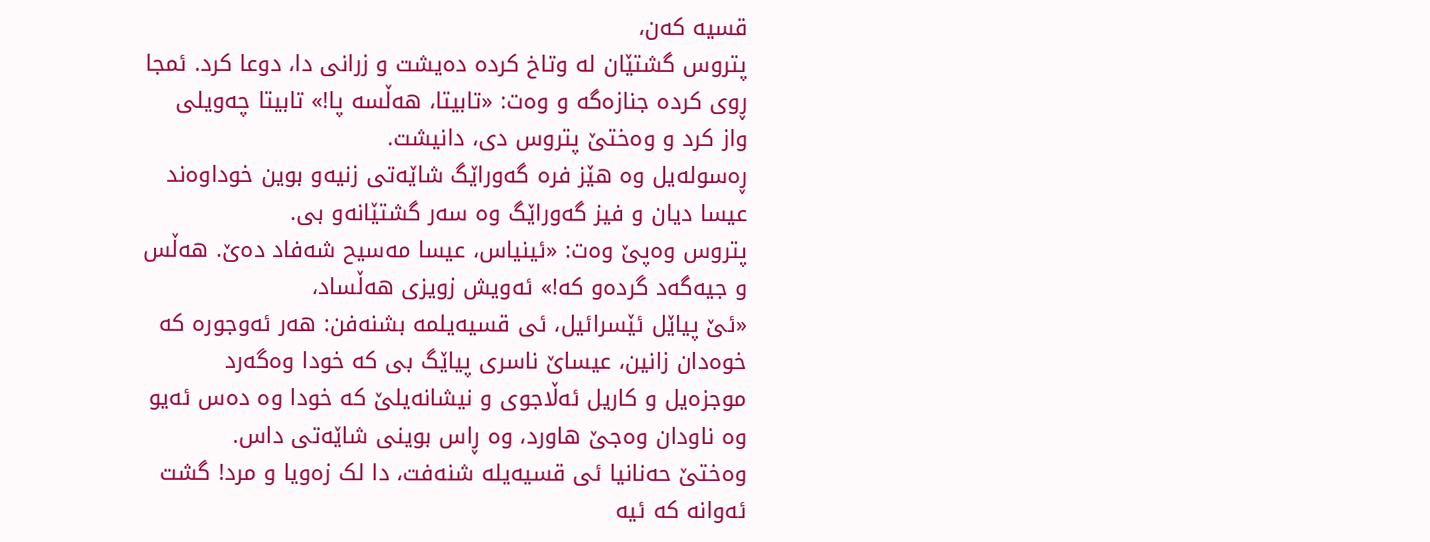قسیه کەن،
پتروس گشتێان له وتاخ کرده دەیشت و زرانی دا، دوعا کرد. ئمجا ڕوی کرده جنازەگه و وەت: «تابیتا، هەڵسه پا!» تابیتا چەویلی واز کرد و وەختێ پتروس دی، دانیشت.
ڕەسولەیل وه هێز فره گەوراێگ شاێەتی زنیەو بوین خوداوەند عیسا دیان و فیز گەوراێگ وه سەر گشتێانەو بی.
پتروس وەپێ وەت: «ئینیاس، عیسا مەسیح شەفاد دەێ. هەڵس و جیەگەد گردەو که!» ئەویش زویزی هەڵساد،
«ئێ پیاێل ئێسرائیل، ئی قسیەیلمه بشنەفن: هەر ئەوجورە که خوەدان زانین، عیساێ ناسری پیاێگ بی که خودا وەگەرد موجزەیل و کاریل ئەڵاجوی و نیشانەیلێ که خودا وه دەس ئەیو وه ناودان وەجێ هاورد، وه ڕاس بوینی شاێەتی داس.
وەختێ حەنانیا ئی قسیەيله شنەفت، دا لک زەویا و مرد! گشت ئەوانه که ئیه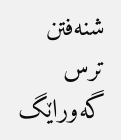شنەفتن ترس گەوراێگ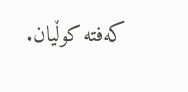کەفته کوڵیان.